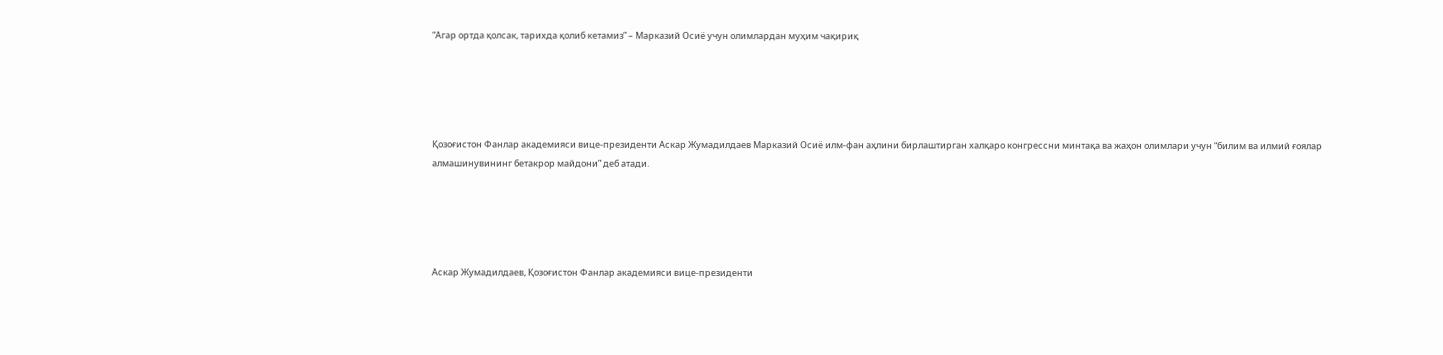“Агар ортда қолсак, тарихда қолиб кетамиз” – Марказий Осиё учун олимлардан муҳим чақириқ





Қозоғистон Фанлар академияси вице-президенти Аскар Жумадилдаев Марказий Осиё илм-фан аҳлини бирлаштирган халқаро конгрессни минтақа ва жаҳон олимлари учун “билим ва илмий ғоялар алмашинувининг бетакрор майдони” деб атади.





Аскар Жумадилдаев, Қозоғистон Фанлар академияси вице-президенти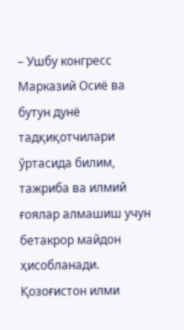– Ушбу конгресс Марказий Осиё ва бутун дунё тадқиқотчилари ўртасида билим, тажриба ва илмий ғоялар алмашиш учун бетакрор майдон ҳисобланади. Қозоғистон илми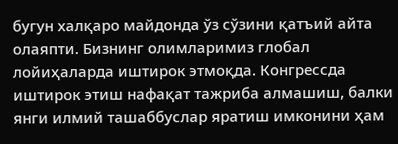бугун халқаро майдонда ўз сўзини қатъий айта олаяпти. Бизнинг олимларимиз глобал лойиҳаларда иштирок этмоқда. Конгрессда иштирок этиш нафақат тажриба алмашиш, балки янги илмий ташаббуслар яратиш имконини ҳам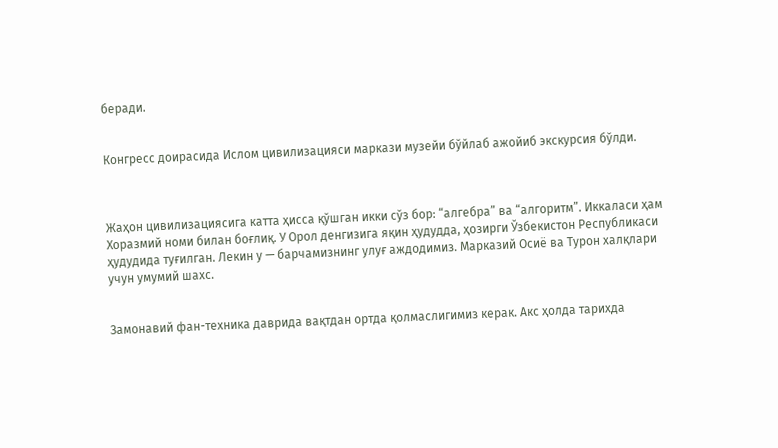беради.


Конгресс доирасида Ислом цивилизацияси маркази музейи бўйлаб ажойиб экскурсия бўлди.



Жаҳон цивилизациясига катта ҳисса қўшган икки сўз бор: “алгебра” ва “алгоритм”. Иккаласи ҳам Хоразмий номи билан боғлиқ. У Орол денгизига яқин ҳудудда, ҳозирги Ўзбекистон Республикаси ҳудудида туғилган. Лекин у — барчамизнинг улуғ аждодимиз. Марказий Осиё ва Турон халқлари учун умумий шахс.


Замонавий фан-техника даврида вақтдан ортда қолмаслигимиз керак. Акс ҳолда тарихда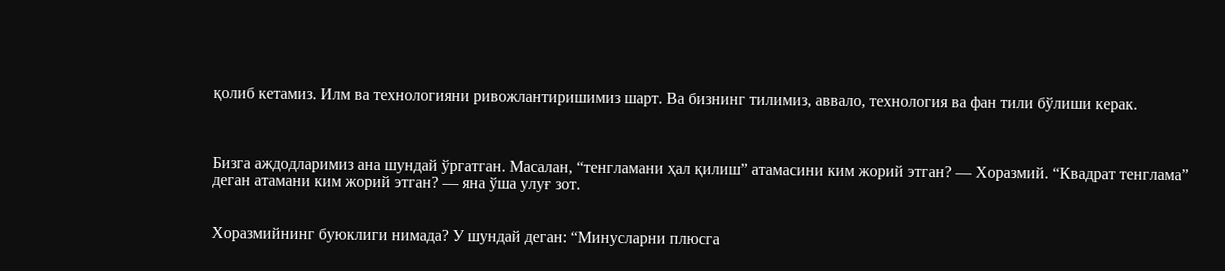қолиб кетамиз. Илм ва технологияни ривожлантиришимиз шарт. Ва бизнинг тилимиз, аввало, технология ва фан тили бўлиши керак.



Бизга аждодларимиз ана шундай ўргатган. Масалан, “тенгламани ҳал қилиш” атамасини ким жорий этган? — Хоразмий. “Квадрат тенглама” деган атамани ким жорий этган? — яна ўша улуғ зот.


Хоразмийнинг буюклиги нимада? У шундай деган: “Минусларни плюсга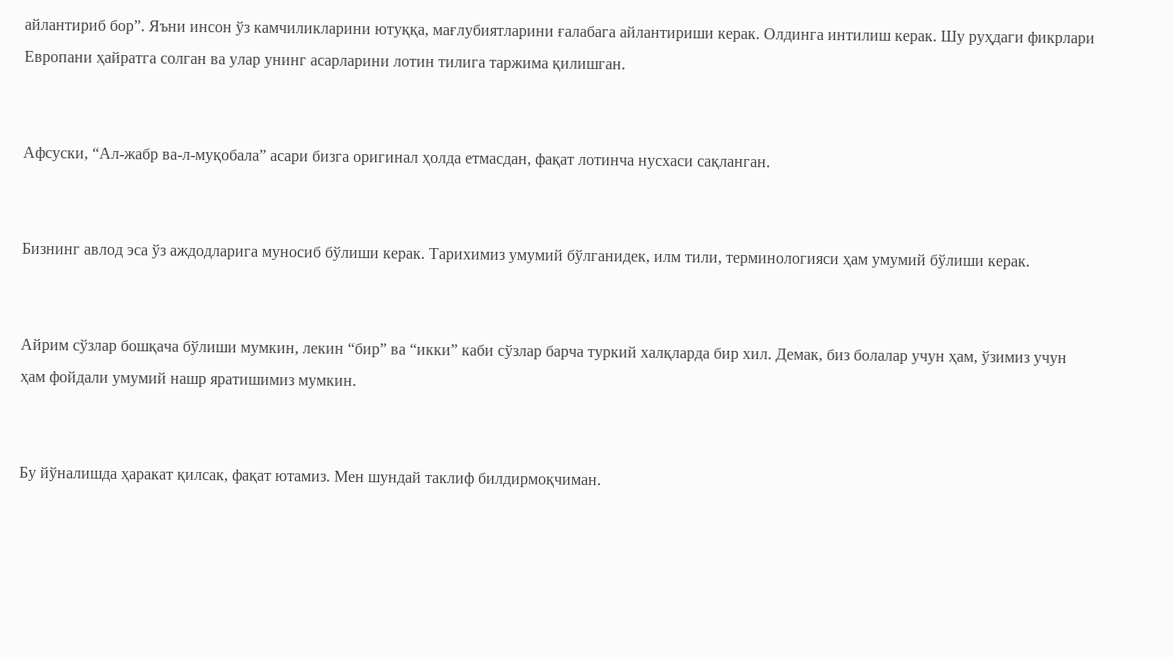айлантириб бор”. Яъни инсон ўз камчиликларини ютуққа, мағлубиятларини ғалабага айлантириши керак. Олдинга интилиш керак. Шу руҳдаги фикрлари Европани ҳайратга солган ва улар унинг асарларини лотин тилига таржима қилишган.


Афсуски, “Ал-жабр ва-л-муқобала” асари бизга оригинал ҳолда етмасдан, фақат лотинча нусхаси сақланган.


Бизнинг авлод эса ўз аждодларига муносиб бўлиши керак. Тарихимиз умумий бўлганидек, илм тили, терминологияси ҳам умумий бўлиши керак.


Айрим сўзлар бошқача бўлиши мумкин, лекин “бир” ва “икки” каби сўзлар барча туркий халқларда бир хил. Демак, биз болалар учун ҳам, ўзимиз учун ҳам фойдали умумий нашр яратишимиз мумкин.


Бу йўналишда ҳаракат қилсак, фақат ютамиз. Мен шундай таклиф билдирмоқчиман.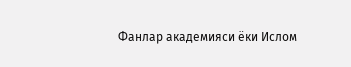Фанлар академияси ёки Ислом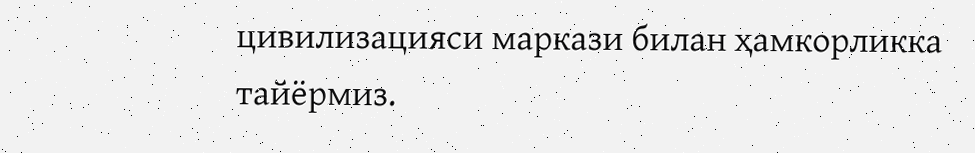цивилизацияси маркази билан ҳамкорликка тайёрмиз.